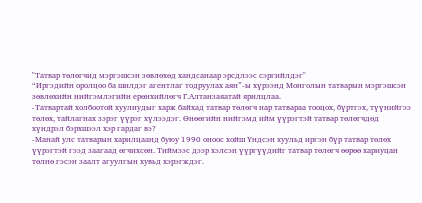"Татвар төлөгчид мэргэшсэн зөвлөхөд хандсанаар эрсдлээс сэргийлдэг"
“Иргэдийн оролцоо ба шилдэг агентлаг тодруулах аян”-ы хүрээнд Монголын татварын мэргэшсэн зөвлөхийн нийгэмлэгийн ерөнхийлөгч Г.Алтанзаяатай ярилцлаа.
-Татвартай холбоотой хуулиудыг харж байхад татвар төлөгч нар татвараа тооцох, бүртгэх, түүнийгээ төлөх, тайлагнах зэрэг үүрэг хүлээдэг. Өнөөгийн нийгэмд ийм үүрэгтэй татвар төлөгчдөд хүндрэл бэрхшээл хэр гардаг вэ?
-Манай улс татварын харилцаанд буюу 1990 оноос хойш Үндсэн хуульд иргэн бүр татвар төлөх үүрэгтэй гээд заагаад өгчихсөн. Тиймээс дээр хэлсэн үүргүүдийг татвар төлөгч өөрөө хариуцан төлнө гэсэн заалт агуулгын хувьд хэрэгждэг.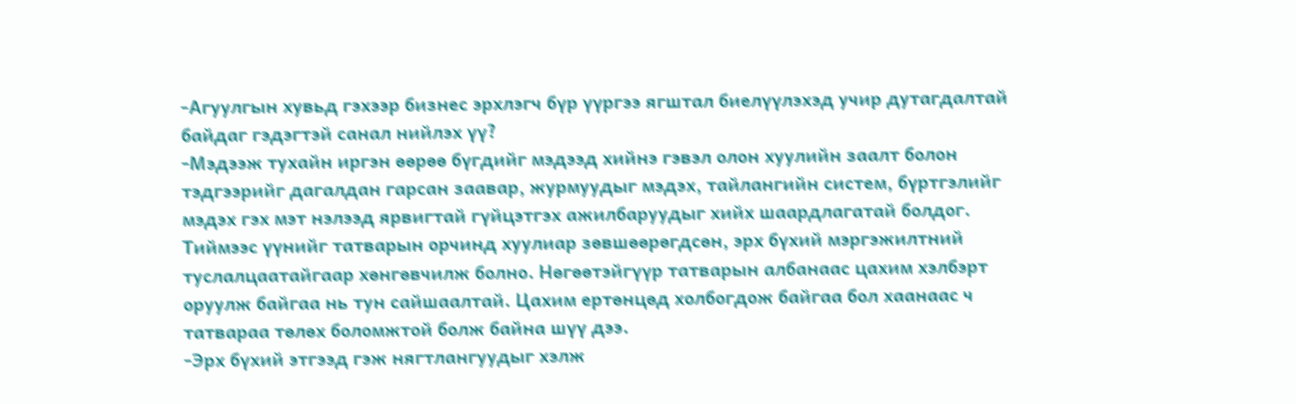-Агуулгын хувьд гэхээр бизнес эрхлэгч бүр үүргээ ягштал биелүүлэхэд учир дутагдалтай байдаг гэдэгтэй санал нийлэх үү?
-Мэдээж тухайн иргэн өөрөө бүгдийг мэдээд хийнэ гэвэл олон хуулийн заалт болон тэдгээрийг дагалдан гарсан заавар, журмуудыг мэдэх, тайлангийн систем, бүртгэлийг мэдэх гэх мэт нэлээд ярвигтай гүйцэтгэх ажилбаруудыг хийх шаардлагатай болдог.
Тиймээс үүнийг татварын орчинд хуулиар зөвшөөрөгдсөн, эрх бүхий мэргэжилтний туслалцаатайгаар хөнгөвчилж болно. Нөгөөтэйгүүр татварын албанаас цахим хэлбэрт оруулж байгаа нь тун сайшаалтай. Цахим ертөнцөд холбогдож байгаа бол хаанаас ч татвараа төлөх боломжтой болж байна шүү дээ.
-Эрх бүхий этгээд гэж нягтлангуудыг хэлж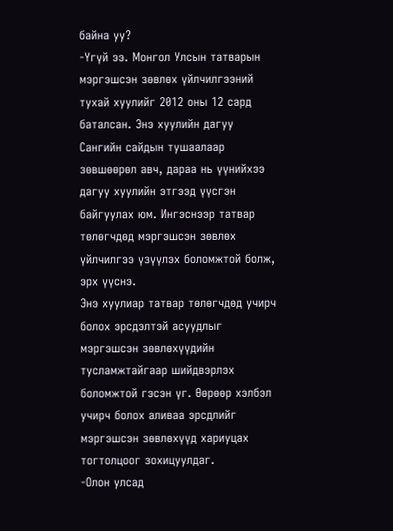байна уу?
-Үгүй ээ. Монгол Улсын татварын мэргэшсэн зөвлөх үйлчилгээний тухай хуулийг 2012 оны 12 сард баталсан. Энэ хуулийн дагуу Сангийн сайдын тушаалаар зөвшөөрөл авч, дараа нь үүнийхээ дагуу хуулийн этгээд үүсгэн байгуулах юм. Ингэснээр татвар төлөгчдөд мэргэшсэн зөвлөх үйлчилгээ үзүүлэх боломжтой болж, эрх үүснэ.
Энэ хуулиар татвар төлөгчдөд учирч болох эрсдэлтэй асуудлыг мэргэшсэн зөвлөхүүдийн тусламжтайгаар шийдвэрлэх боломжтой гэсэн үг. Өөрөөр хэлбэл учирч болох аливаа эрсдлийг мэргэшсэн зөвлөхүүд хариуцах тогтолцоог зохицуулдаг.
-Олон улсад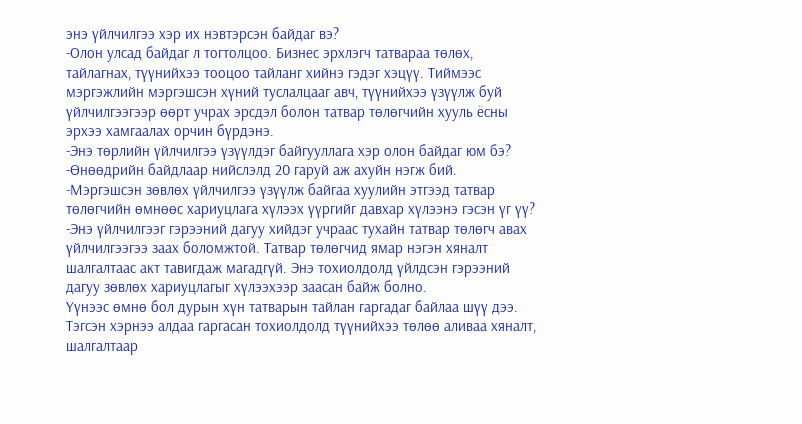энэ үйлчилгээ хэр их нэвтэрсэн байдаг вэ?
-Олон улсад байдаг л тогтолцоо. Бизнес эрхлэгч татвараа төлөх, тайлагнах, түүнийхээ тооцоо тайланг хийнэ гэдэг хэцүү. Тиймээс мэргэжлийн мэргэшсэн хүний туслалцааг авч, түүнийхээ үзүүлж буй үйлчилгээгээр өөрт учрах эрсдэл болон татвар төлөгчийн хууль ёсны эрхээ хамгаалах орчин бүрдэнэ.
-Энэ төрлийн үйлчилгээ үзүүлдэг байгууллага хэр олон байдаг юм бэ?
-Өнөөдрийн байдлаар нийслэлд 20 гаруй аж ахуйн нэгж бий.
-Мэргэшсэн зөвлөх үйлчилгээ үзүүлж байгаа хуулийн этгээд татвар төлөгчийн өмнөөс хариуцлага хүлээх үүргийг давхар хүлээнэ гэсэн үг үү?
-Энэ үйлчилгээг гэрээний дагуу хийдэг учраас тухайн татвар төлөгч авах үйлчилгээгээ заах боломжтой. Татвар төлөгчид ямар нэгэн хяналт шалгалтаас акт тавигдаж магадгүй. Энэ тохиолдолд үйлдсэн гэрээний дагуу зөвлөх хариуцлагыг хүлээхээр заасан байж болно.
Үүнээс өмнө бол дурын хүн татварын тайлан гаргадаг байлаа шүү дээ. Тэгсэн хэрнээ алдаа гаргасан тохиолдолд түүнийхээ төлөө аливаа хяналт, шалгалтаар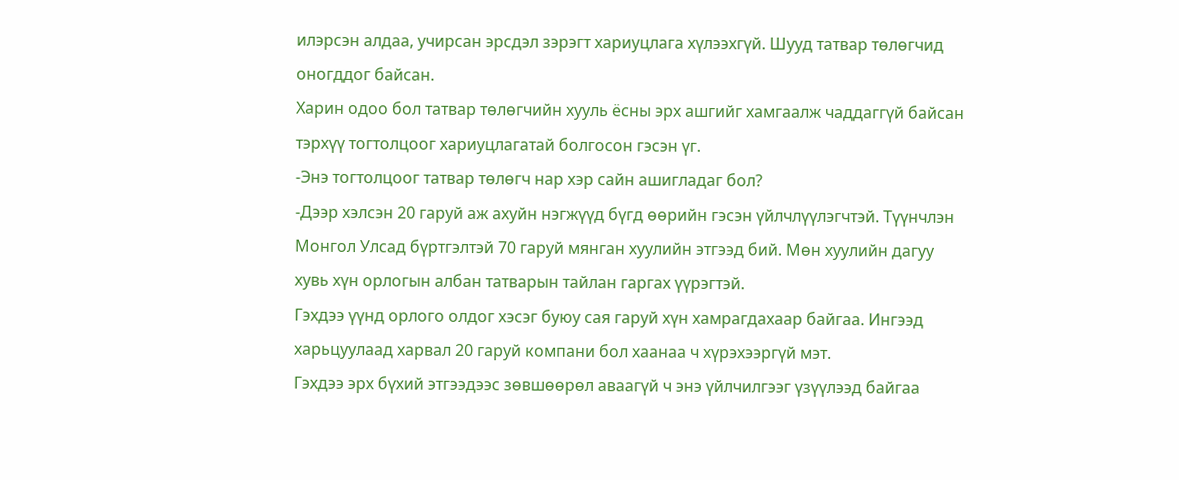илэрсэн алдаа, учирсан эрсдэл зэрэгт хариуцлага хүлээхгүй. Шууд татвар төлөгчид оногддог байсан.
Харин одоо бол татвар төлөгчийн хууль ёсны эрх ашгийг хамгаалж чаддаггүй байсан тэрхүү тогтолцоог хариуцлагатай болгосон гэсэн үг.
-Энэ тогтолцоог татвар төлөгч нар хэр сайн ашигладаг бол?
-Дээр хэлсэн 20 гаруй аж ахуйн нэгжүүд бүгд өөрийн гэсэн үйлчлүүлэгчтэй. Түүнчлэн Монгол Улсад бүртгэлтэй 70 гаруй мянган хуулийн этгээд бий. Мөн хуулийн дагуу хувь хүн орлогын албан татварын тайлан гаргах үүрэгтэй.
Гэхдээ үүнд орлого олдог хэсэг буюу сая гаруй хүн хамрагдахаар байгаа. Ингээд харьцуулаад харвал 20 гаруй компани бол хаанаа ч хүрэхээргүй мэт.
Гэхдээ эрх бүхий этгээдээс зөвшөөрөл аваагүй ч энэ үйлчилгээг үзүүлээд байгаа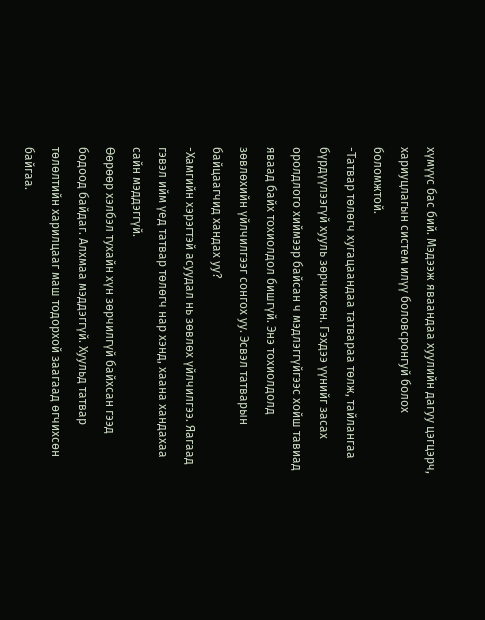хүмүүс бас бий. Мэдээж яваандаа хуулийн дагуу цэгцэрч, хариуцлагын систем илүү боловсронгуй болох боломжтой.
-Татвар төлөгч хугацаандаа татвараа төлж, тайлангаа бүрдүүлээгүй хууль зөрчихсөн. Гэхдээ үүнийг засах оролдлого хиймээр байсан ч мэдлэггүйгээс хойш тавиад яваад байх тохиолдол бишгүй. Энэ тохиолдолд зөвлөхийн үйлчилгээг сонгох уу. Эсвэл татварын байцаагчид хандах уу?
-Хамгийн хэрэгтэй асуудал нь зөвлөх үйлчилгээ. Яагаад гэвэл ийм үед татвар төлөгч нар хэнд, хаана хандахаа сайн мэддэггүй.
Өөрөөр хэлбэл тухайн хүн зөрчилгүй байхсан гээд бодоод байдаг. Алхмаа мэддэггүй. Хуульд татвар төлөлтийн харилцааг маш тодорхой заагаад өгчихсөн байгаа.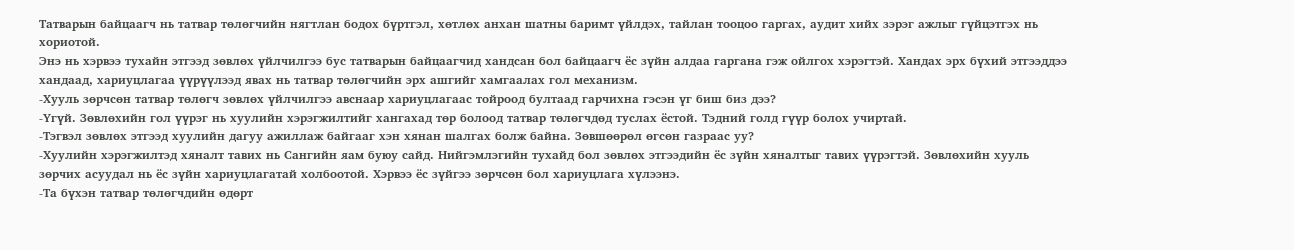Татварын байцаагч нь татвар төлөгчийн нягтлан бодох бүртгэл, хөтлөх анхан шатны баримт үйлдэх, тайлан тооцоо гаргах, аудит хийх зэрэг ажлыг гүйцэтгэх нь хориотой.
Энэ нь хэрвээ тухайн этгээд зөвлөх үйлчилгээ бус татварын байцаагчид хандсан бол байцаагч ёс зүйн алдаа гаргана гэж ойлгох хэрэгтэй. Хандах эрх бүхий этгээддээ хандаад, хариуцлагаа үүрүүлээд явах нь татвар төлөгчийн эрх ашгийг хамгаалах гол механизм.
-Хууль зөрчсөн татвар төлөгч зөвлөх үйлчилгээ авснаар хариуцлагаас тойроод бултаад гарчихна гэсэн үг биш биз дээ?
-Үгүй. Зөвлөхийн гол үүрэг нь хуулийн хэрэгжилтийг хангахад төр болоод татвар төлөгчдөд туслах ёстой. Тэдний голд гүүр болох учиртай.
-Тэгвэл зөвлөх этгээд хуулийн дагуу ажиллаж байгааг хэн хянан шалгах болж байна. Зөвшөөрөл өгсөн газраас уу?
-Хуулийн хэрэгжилтэд хяналт тавих нь Сангийн яам буюу сайд. Нийгэмлэгийн тухайд бол зөвлөх этгээдийн ёс зүйн хяналтыг тавих үүрэгтэй. Зөвлөхийн хууль зөрчих асуудал нь ёс зүйн хариуцлагатай холбоотой. Хэрвээ ёс зүйгээ зөрчсөн бол хариуцлага хүлээнэ.
-Та бүхэн татвар төлөгчдийн өдөрт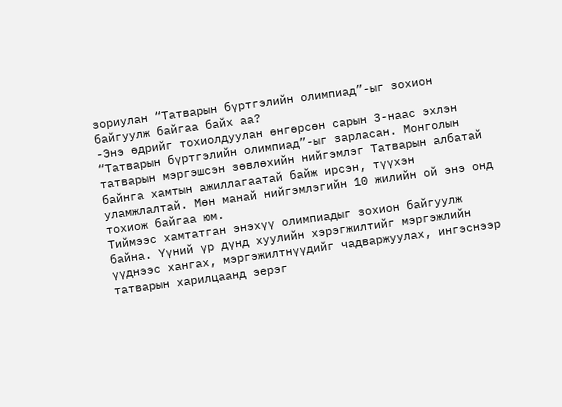зориулан “Татварын бүртгэлийн олимпиад”-ыг зохион байгуулж байгаа байх аа?
-Энэ өдрийг тохиолдуулан өнгөрсөн сарын 3-наас эхлэн “Татварын бүртгэлийн олимпиад”-ыг зарласан. Монголын татварын мэргэшсэн зөвлөхийн нийгэмлэг Татварын албатай байнга хамтын ажиллагаатай байж ирсэн, түүхэн уламжлалтай. Мөн манай нийгэмлэгийн 10 жилийн ой энэ онд тохиож байгаа юм.
Тиймээс хамтатган энэхүү олимпиадыг зохион байгуулж байна. Үүний үр дүнд хуулийн хэрэгжилтийг мэргэжлийн үүднээс хангах, мэргэжилтнүүдийг чадваржуулах, ингэснээр татварын харилцаанд эерэг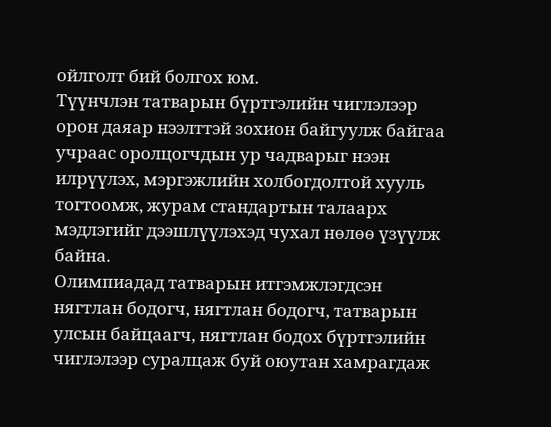ойлголт бий болгох юм.
Түүнчлэн татварын бүртгэлийн чиглэлээр орон даяар нээлттэй зохион байгуулж байгаа учраас оролцогчдын ур чадварыг нээн илрүүлэх, мэргэжлийн холбогдолтой хууль тогтоомж, журам стандартын талаарх мэдлэгийг дээшлүүлэхэд чухал нөлөө үзүүлж байна.
Олимпиадад татварын итгэмжлэгдсэн нягтлан бодогч, нягтлан бодогч, татварын улсын байцаагч, нягтлан бодох бүртгэлийн чиглэлээр суралцаж буй оюутан хамрагдаж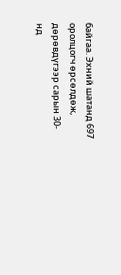байгаа. Эхний шатанд 697 оролцогч өрсөлдөж, дөрөвдүгээр сарын 30-нд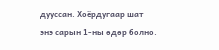дууссан. Хоёрдугаар шат энэ сарын 1-ны өдөр болно.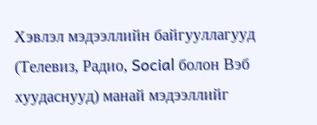Хэвлэл мэдээллийн байгууллагууд (Телевиз, Радио, Social болон Вэб хуудаснууд) манай мэдээллийг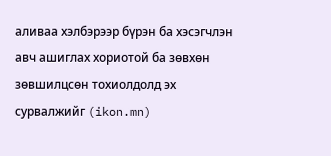аливаа хэлбэрээр бүрэн ба хэсэгчлэн авч ашиглах хориотой ба зөвхөн зөвшилцсөн тохиолдолд эх сурвалжийг (ikon.mn)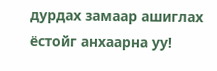дурдах замаар ашиглах ёстойг анхаарна уу!